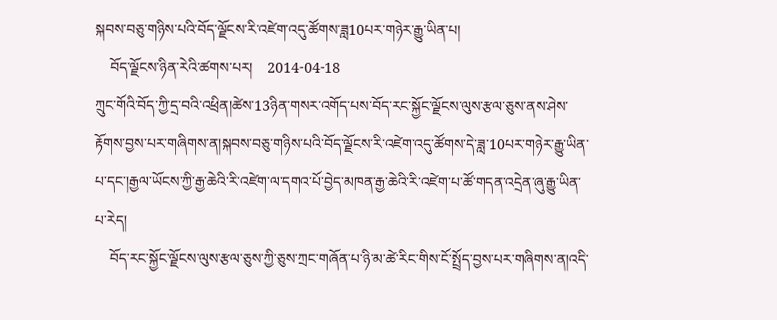སྐབས་བཅུ་གཉིས་པའི་བོད་ལྗོངས་རི་འཛེག་འདུ་ཚོགས་ཟླ10པར་གཉེར་རྒྱུ་ཡིན་པ།
    བོད་ལྗོངས་ཉིན་རེའི་ཚགས་པར།    2014-04-18
ཀྲུང་གོའི་བོད་ཀྱི་དྲ་བའི་འཕྲིན།ཚེས་13ཉིན་གསར་འགོད་པས་བོད་རང་སྐྱོང་ལྗོངས་ལུས་རྩལ་ཅུས་ནས་ཤེས་རྟོགས་བྱས་པར་གཞིགས་ན།སྐབས་བཅུ་གཉིས་པའི་བོད་ལྗོངས་རི་འཛེག་འདུ་ཚོགས་དེ་ཟླ་10པར་གཉེར་རྒྱུ་ཡིན་པ་དང་།རྒྱལ་ཡོངས་ཀྱི་རྒྱ་ཆེའི་རི་འཛེག་ལ་དགའ་པོ་བྱེད་མཁན་རྒྱ་ཆེའི་རི་འཛེག་པ་ཚོ་གདན་འདྲེན་ཞུ་རྒྱུ་ཡིན་པ་རེད།
    བོད་རང་སྐྱོང་ལྗོངས་ལུས་རྩལ་ཅུས་ཀྱི་ཅུས་ཀྲང་གཞོན་པ་ཉི་མ་ཚེ་རིང་གིས་ངོ་སྤྲོད་བྱས་པར་གཞིགས་ན།འདི་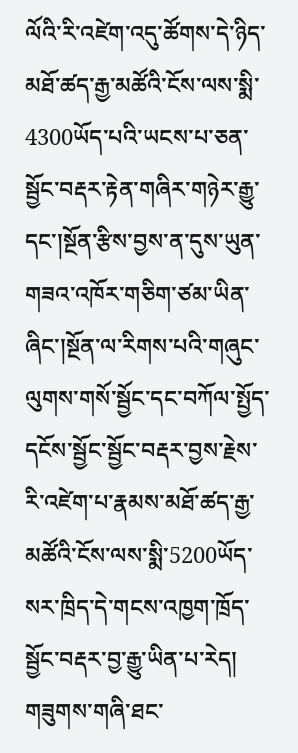ལོའི་རི་འཛེག་འདུ་ཚོགས་དེ་ཉིད་མཐོ་ཚད་རྒྱ་མཚོའི་ངོས་ལས་སྨི་4300ཡོད་པའི་ཡངས་པ་ཅན་སྦྱོང་བརྡར་རྟེན་གཞིར་གཉེར་རྒྱུ་དང་།སྔོན་རྩིས་བྱས་ན་དུས་ཡུན་གཟའ་འཁོར་གཅིག་ཙམ་ཡིན་ཞིང་།སྔོན་ལ་རིགས་པའི་གཞུང་ལུགས་གསོ་སྦྱོང་དང་བཀོལ་སྤྱོད་དངོས་སྦྱོང་སྦྱོང་བརྡར་བྱས་རྗེས་རི་འཛེག་པ་རྣམས་མཐོ་ཚད་རྒྱ་མཚོའི་ངོས་ལས་སྨི་5200ཡོད་སར་ཁྲིད་དེ་གངས་འཁྱག་ཁྲོད་སྦྱོང་བརྡར་བྱ་རྒྱུ་ཡིན་པ་རེད། གཟུགས་གཞི་ཐང་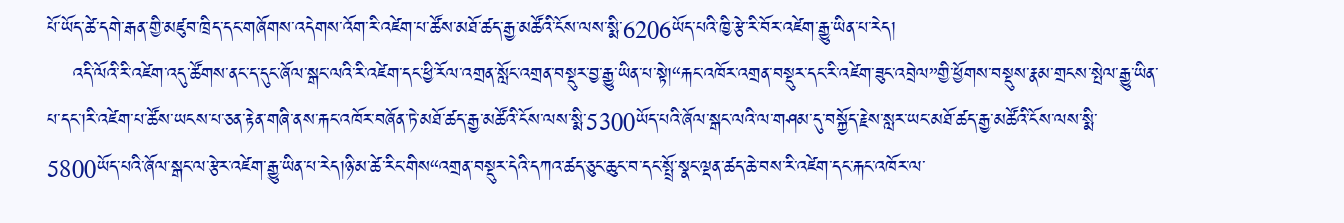པོ་ཡོད་ཚེ་དགེ་རྒན་གྱི་མཛུབ་ཁྲིད་དང་གཞོགས་འདེགས་འོག་རི་འཛེག་པ་ཚོས་མཐོ་ཚད་རྒྱ་མཚོའི་ངོས་ལས་སྨི་6206ཡོད་པའི་ཁྱི་རྩེ་རི་བོར་འཛེག་རྒྱུ་ཡིན་པ་རེད།
    འདི་ལོའི་རི་འཛེག་འདུ་ཚོགས་ནང་ད་དུང་ཞོལ་སྒང་ལའི་རི་འཛེག་དང་ཕྱི་རོལ་འགྲན་སློང་འགྲན་བསྡུར་བྱ་རྒྱུ་ཡིན་པ་སྟེ།“རྐང་འཁོར་འགྲན་བསྡུར་དང་རི་འཛེག་ཟུང་འབྲེལ”གྱི་ཕྱོགས་བསྡུས་རྣམ་གྲངས་སྤེལ་རྒྱུ་ཡིན་པ་དང་།རི་འཛེག་པ་ཚོས་ཡངས་པ་ཅན་རྟེན་གཞི་ནས་རྐང་འཁོར་བཞོན་ཏེ་མཐོ་ཚད་རྒྱ་མཚོའི་ངོས་ལས་སྨི་5300ཡོད་པའི་ཞོལ་སྒང་ལའི་ལ་གཤམ་དུ་བསྐྱོད་རྗེས་སླར་ཡང་མཐོ་ཚད་རྒྱ་མཚོའི་ངོས་ལས་སྨི་5800ཡོད་པའི་ཞོལ་སྒང་ལ་རྩེར་འཛེག་རྒྱུ་ཡིན་པ་རེད།ཉི་མ་ཚེ་རིང་གིས“འགྲན་བསྡུར་དེའི་དཀའ་ཚད་ཅུང་ཆུང་བ་དང་སྤྲོ་སྣང་ལྡན་ཚད་ཆེ་བས་རི་འཛེག་དང་རྐང་འཁོར་ལ་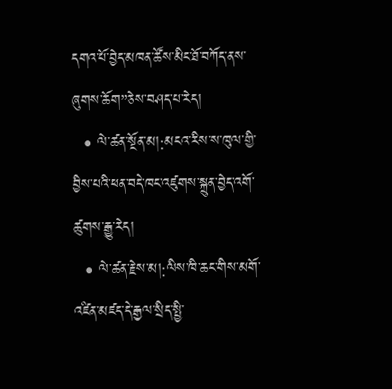དགའ་པོ་བྱེད་མཁན་ཚོས་མིང་ཐོ་བཀོད་ནས་ཞུགས་ཆོག”ཅེས་བཤད་པ་རེད།
  • ལེ་ཚན་སྔོན་མ།:མངའ་རིས་ས་ཁུལ་གྱི་བྱིས་པའི་ཕན་བདེ་ཁང་འཛུགས་སྐྲུན་བྱེད་འགོ་ཚུགས་རྒྱུ་རེད།
  • ལེ་ཚན་རྗེས་མ།:ལིས་ཁི་ཆང་གིས་མགོ་འཛིན་མཛད་དེ་རྒྱལ་སྲིད་སྤྱི་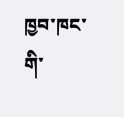ཁྱབ་ཁང་གི་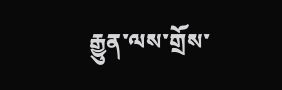རྒྱུན་ལས་གྲོས་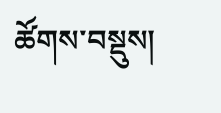ཚོགས་བསྡུས།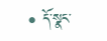• དོ་སྣང་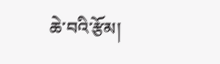ཆེ་བའི་རྩོམ།